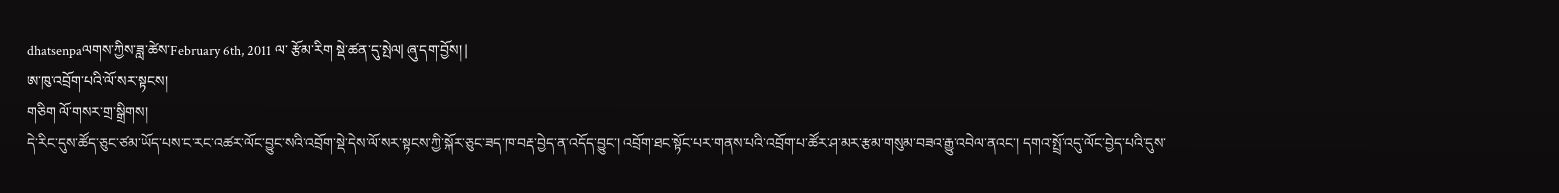dhatsenpaལགས་ཀྱིས་ཟླ་ཚེས་February 6th, 2011 ལ་ རྩོམ་རིག སྡེ་ཚན་དུ་སྤེལ| ཞུ་དག་བྱོས། |
ཨ་ཁུ་འབྲོག་པའི་ལོ་སར་སྟངས།
གཅིག ལོ་གསར་གྲ་སྒྲིགས།
དེ་རིང་དུས་ཚོད་ཅུང་ཙམ་ཡོད་པས་ང་རང་འཚར་ལོང་བྱུང་སའི་འབྲོག་སྡེ་དེས་ལོ་སར་སྟངས་ཀྱི་སྐོར་ཅུང་ཟད་ཁ་བརྡ་བྱེད་ན་འདོད་བྱུང་། འབྲོག་ཐང་སྟོང་པར་གནས་པའི་འབྲོག་པ་ཚོར་ཤ་མར་རྩམ་གསུམ་བཟའ་རྒྱུ་འབེལ་ནའང་། དགའ་སྤྲོ་འདུ་ལོང་བྱེད་པའི་དུས་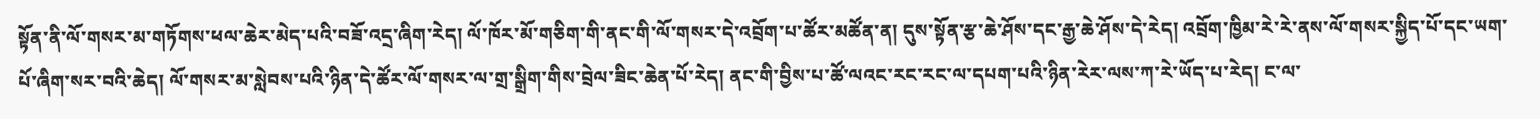སྟོན་ནི་ལོ་གསར་མ་གཏོགས་ཕལ་ཆེར་མེད་པའི་བཟོ་འདྲ་ཞིག་རེད། ལོ་ཁོར་མོ་གཅིག་གི་ནང་གི་ལོ་གསར་དེ་འབྲོག་པ་ཚོར་མཚོན་ན། དུས་སྟོན་རྩ་ཆེ་ཤོས་དང་རྒྱ་ཆེ་ཤོས་དེ་རེད། འབྲོག་ཁྱིམ་རེ་རེ་ནས་ལོ་གསར་སྐྱིད་པོ་དང་ཡག་པོ་ཞིག་སར་བའི་ཆེད། ལོ་གསར་མ་སླེབས་པའི་ཉིན་དེ་ཚོར་ལོ་གསར་ལ་གྲ་སྒྲིག་གིས་བྲེལ་ཟིང་ཆེན་པོ་རེད། ནང་གི་བྱིས་པ་ཚོ་ལའང་རང་རང་ལ་དཔག་པའི་ཉིན་རེར་ལས་ཀ་རེ་ཡོད་པ་རེད། ང་ལ་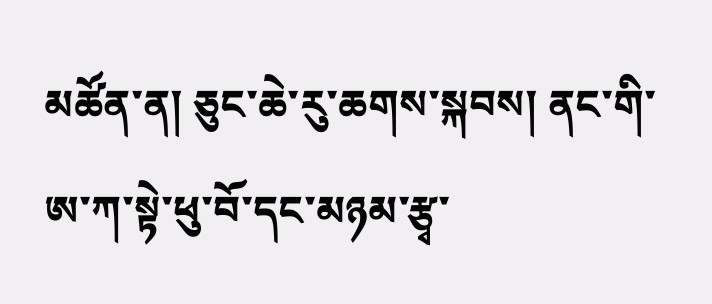མཚོན་ན། ཅུང་ཆེ་རུ་ཆགས་སྐབས། ནང་གི་ཨ་ཀ་སྟེ་ཕུ་བོ་དང་མཉམ་རྩྭ་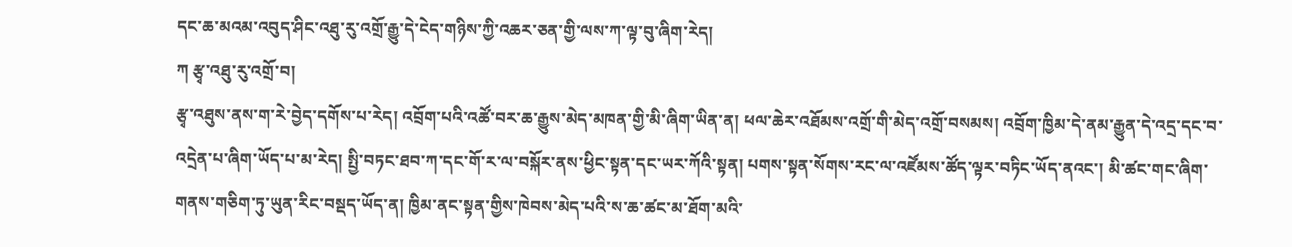དང་ཆ་མའམ་འབུད་ཤིང་འཐུ་རུ་འགྲོ་རྒྱུ་དེ་ངེད་གཉིས་ཀྱི་འཆར་ཅན་གྱི་ལས་ཀ་ལྟ་བུ་ཞིག་རེད།
ཀ རྩྭ་འཐུ་རུ་འགྲོ་བ།
རྩྭ་འཐུས་ནས་ག་རེ་བྱེད་དགོས་པ་རེད། འབྲོག་པའི་འཚོ་བར་ཆ་རྒྱུས་མེད་མཁན་གྱི་མི་ཞིག་ཡིན་ན། ཕལ་ཆེར་འཐོམས་འགྲོ་གི་མེད་འགྲོ་བསམས། འབྲོག་ཁྱིམ་དེ་ནམ་རྒྱུན་དེ་འདྲ་དང་བ་འདྲེན་པ་ཞིག་ཡོད་པ་མ་རེད། སྤྱི་བཏང་ཐབ་ཀ་དང་གོ་ར་ལ་བསྐོར་ནས་ཕྱིང་སྟན་དང་ཡར་ཀོའི་སྟན། པགས་སྟན་སོགས་རང་ལ་འཛོམས་ཚོད་ལྟར་བཏིང་ཡོད་ནའང་། མི་ཚང་གང་ཞིག་གནས་གཅིག་ཏུ་ཡུན་རིང་བསྡད་ཡོད་ན། ཁྱིམ་ནང་སྟན་གྱིས་ཁེབས་མེད་པའི་ས་ཆ་ཚང་མ་ཐོག་མའི་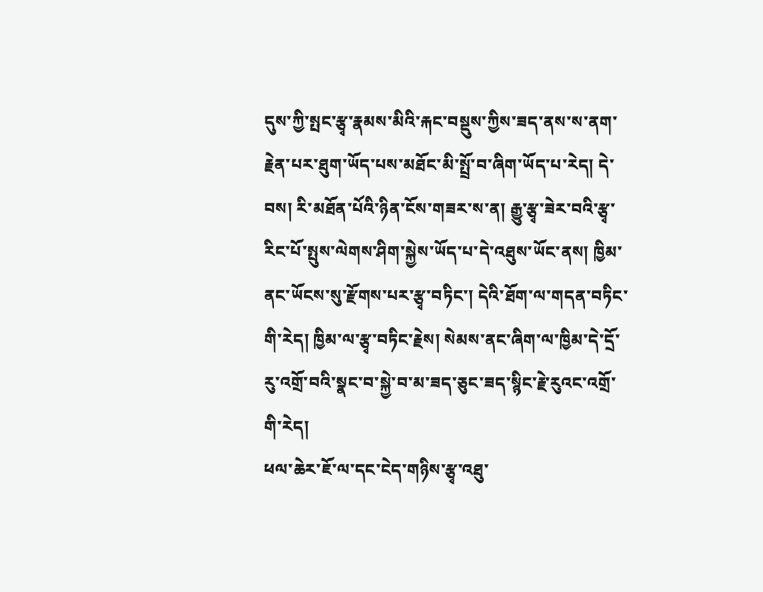དུས་ཀྱི་སྤང་རྩྭ་རྣམས་མིའི་རྐང་བསྡུས་ཀྱིས་ཟད་ནས་ས་ནག་རྗེན་པར་ཐུག་ཡོད་པས་མཐོང་མི་སྤྲོ་བ་ཞིག་ཡོད་པ་རེད། དེ་བས། རི་མཐོན་པོའི་ཉིན་ངོས་གཟར་ས་ན། རྒྱུ་རྩྭ་ཟེར་བའི་རྩྭ་རིང་པོ་སྤུས་ལེགས་ཤིག་སྐྱེས་ཡོད་པ་དེ་འཐུས་ཡོང་ནས། ཁྱིམ་ནང་ཡོངས་སུ་རྫོགས་པར་རྩྭ་བཏིང་། དེའི་ཐོག་ལ་གདན་བཏིང་གི་རེད། ཁྱིམ་ལ་རྩྭ་བཏིང་རྗེས། སེམས་ནང་ཞིག་ལ་ཁྱིམ་དེ་དྲོ་རུ་འགྲོ་བའི་སྣང་བ་སྐྱེ་བ་མ་ཟད་ཅུང་ཟད་སྙིང་རྗེ་རུའང་འགྲོ་གི་རེད།
ཕལ་ཆེར་ཇོ་ལ་དང་ངེད་གཉིས་རྩྭ་འཐུ་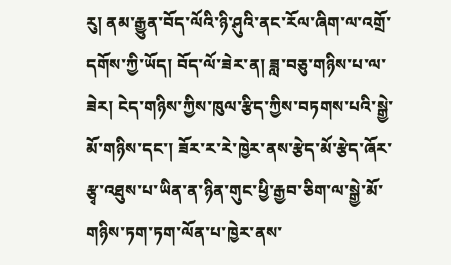རུ། ནམ་རྒྱུན་བོད་ལོའི་ཉི་ཤུའི་ནང་རོལ་ཞིག་ལ་འགྲོ་དགོས་ཀྱི་ཡོད། བོད་ལོ་ཟེར་ན། ཟླ་བཅུ་གཉིས་པ་ལ་ཟེར། ངེད་གཉིས་ཀྱིས་ཁུལ་རྩིད་ཀྱིས་བཏགས་པའི་སྒྱེ་མོ་གཉིས་དང་། ཟོར་ར་རེ་ཁྱེར་ནས་རྩེད་མོ་རྩེད་ཞོར་རྩྭ་འཐུས་པ་ཡིན་ན་ཉིན་གུང་ཕྱི་རྒྱབ་ཅིག་ལ་སྒྱེ་མོ་གཉིས་ཏག་ཏག་ལོན་པ་ཁྱེར་ནས་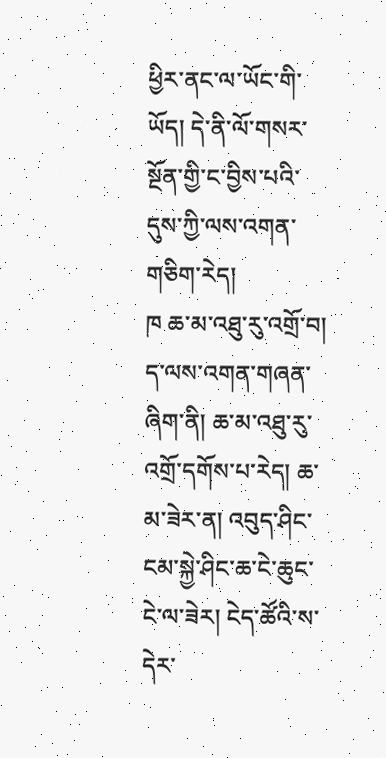ཕྱིར་ནང་ལ་ཡོང་གི་ཡོད། དེ་ནི་ལོ་གསར་སྔོན་གྱི་ང་བྱིས་པའི་དུས་ཀྱི་ལས་འགན་གཅིག་རེད།
ཁ ཆ་མ་འཐུ་རུ་འགྲོ་བ།
ད་ལས་འགན་གཞན་ཞིག་ནི། ཆ་མ་འཐུ་རུ་འགྲོ་དགོས་པ་རེད། ཆ་མ་ཟེར་ན། འབུད་ཤིང་ངམ་སྐྱེ་ཤིང་ཆ་ངེ་ཆུང་ངེ་ལ་ཟེར། ངེད་ཚོའི་ས་དེར་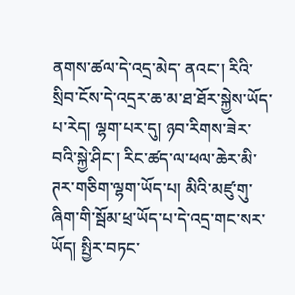ནགས་ཚལ་དེ་འདྲ་མེད་ ནའང་། རིའི་སྲིབ་ངོས་དེ་འདྲར་ཆ་མ་ཐ་ཐོར་སྐྱེས་ཡོད་པ་རེད། ལྷག་པར་དུ། ཉབ་རིགས་ཟེར་བའི་སྐྱེ་ཤིང་། རིང་ཚད་ལ་ཕལ་ཆེར་མི་ཊར་གཅིག་ལྷག་ཡོད་པ། མིའི་མཛུ་གུ་ཞིག་གི་སྦོམ་ཕྲ་ཡོད་པ་དེ་འདྲ་གང་སར་ཡོད། སྤྱིར་བཏང་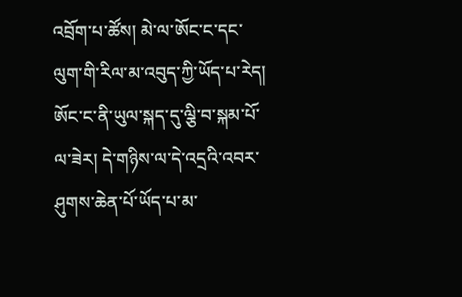འབྲོག་པ་ཚོས། མེ་ལ་ཨོང་ང་དང་ལུག་གི་རིལ་མ་འབུད་ཀྱི་ཡོད་པ་རེད། ཨོང་ང་ནི་ཡུལ་སྐད་དུ་ལྕི་བ་སྐམ་པོ་ལ་ཟེར། དེ་གཉིས་ལ་དེ་འདྲའི་འབར་ཤུགས་ཆེན་པོ་ཡོད་པ་མ་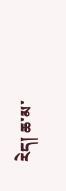རེད། ཆ་མ་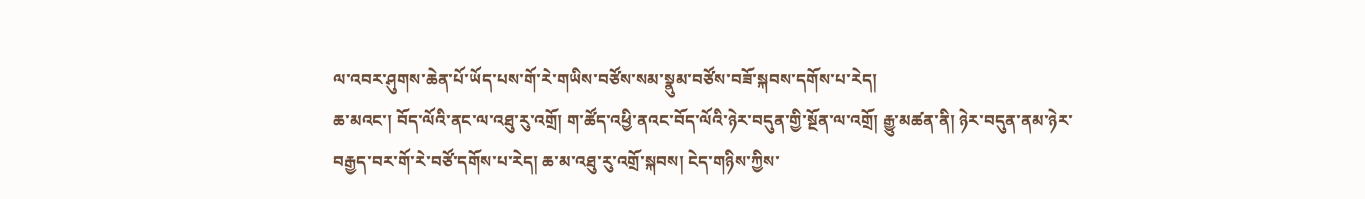ལ་འབར་ཤུགས་ཆེན་པོ་ཡོད་པས་གོ་རེ་གཡིས་བཙོས་སམ་སྣུམ་བཙོས་བཟོ་སྐབས་དགོས་པ་རེད།
ཆ་མའང་། བོད་ལོའི་ནང་ལ་འཐུ་རུ་འགྲོ། ག་ཚོད་འཕྱི་ནའང་བོད་ལོའི་ཉེར་བདུན་གྱི་སྔོན་ལ་འགྲོ། རྒྱུ་མཚན་ནི། ཉེར་བདུན་ནམ་ཉེར་བརྒྱད་བར་གོ་རེ་བཙོ་དགོས་པ་རེད། ཆ་མ་འཐུ་རུ་འགྲོ་སྐབས། ངེད་གཉིས་ཀྱིས་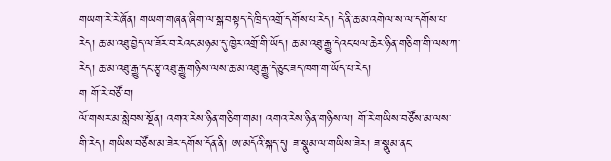གཡག་རེ་རེ་ཞོན། གཡག་གཞན་ཞིག་ལ་སྒ་བསྟད་དེ་ཁྲིད་འགྲོ་དགོས་པ་རེད། དེ་ནི་ཆ་མ་འགེལ་ས་ལ་དགོས་པ་རེད། ཆ་མ་འཐུ་བྱེད་ལ་ཟོར་བ་རེའང་མཉམ་དུ་ཁྱེར་འགྲོ་གི་ཡོད། ཆ་མ་འཐུ་རྒྱུ་དེའང་ཕལ་ཆེར་ཉིན་གཅིག་གི་ལས་ཀ་རེད། ཆ་མ་འཐུ་རྒྱུ་དང་རྩྭ་འཐུ་རྒྱུ་གཉིས་ལས་ཆ་མ་འཐུ་རྒྱུ་དེ་ཅུང་ཟད་ཁག་ག་ཡོད་པ་རེད།
ག གོ་རེ་བཙོ་བ།
ལོ་གསར་མ་སླེབས་སྔོན། འགའ་རེས་ཉིན་གཅིག་གམ། འགའ་རེས་ཉིན་གཉིས་ལ། གོ་རེ་གཡིས་བཙོས་མ་ལས་གི་རེད། གཡིས་བཙོས་མ་ཟེར་དགོས་དོན་ནི། ཨ་མདོའི་སྐད་དུ། ཟ་སྣུམ་ལ་གཡིས་ཟེར། ཟ་སྣུམ་ནང་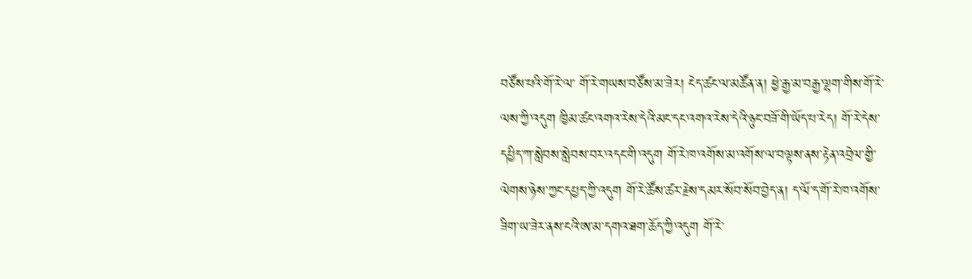བཙོས་པའི་གོ་རེ་ལ་ གོ་རེ་གཡས་བཙོས་མ་ཟེར། ངེད་ཚང་ལ་མཚོན་ན། ཕྱེ་རྒྱ་མ་བརྒྱ་ལྷག་གིས་གོ་རེ་ལས་ཀྱི་འདུག ཁྱིམ་ཚང་འགའ་རེས་དེའི་མང་དང་འགའ་རེས་དེའི་ཉུང་བཟོ་གི་ཡོད་པ་རེད། གོ་རེ་དེས་དཔྱིད་ཀ་སླེབས་སླེབས་བར་འདང་གི་འདུག གོ་རེ་ཁ་འགོས་མ་འགོས་ལ་བལྟས་ནས་རྟེན་འབྲེལ་གྱི་ལེགས་ཉེས་ཀྱང་དཔྱད་ཀྱི་འདུག གོ་རེ་ཚོས་ཚར་རྗེས་དམར་སོབ་སོབ་བྱེད་ན། ད་ལོ་ད་གོ་རེ་ཁ་འགོས་ཟིག་ཡ་ཟེར་ནས་ངའི་ཨ་མ་དགའ་ཐག་ཆོད་ཀྱི་འདུག གོ་རེ་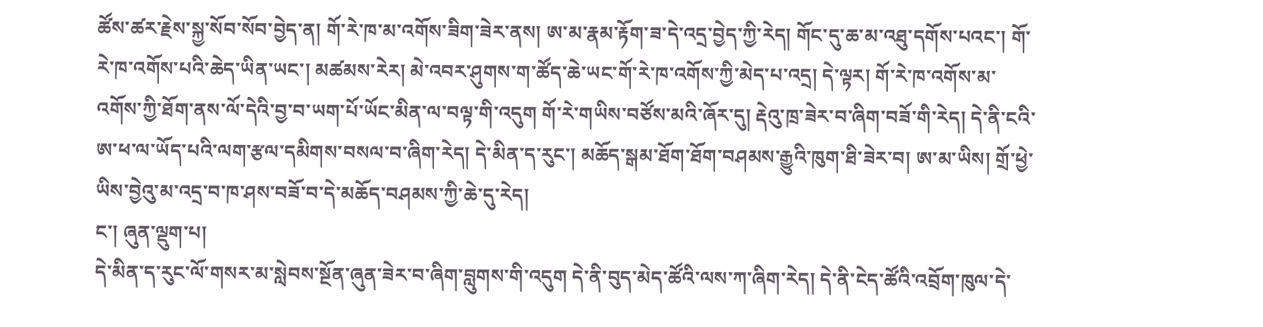ཚོས་ཚར་རྗེས་སྐྱ་སོབ་སོབ་བྱེད་ན། གོ་རེ་ཁ་མ་འགོས་ཟིག་ཟེར་ནས། ཨ་མ་རྣམ་རྟོག་ཟ་དེ་འདྲ་བྱེད་ཀྱི་རེད། གོང་དུ་ཆ་མ་འཐུ་དགོས་པའང་། གོ་རེ་ཁ་འགོས་པའི་ཆེད་ཡིན་ཡང་། མཚམས་རེར། མེ་འབར་ཤུགས་ག་ཚོད་ཆེ་ཡང་གོ་རེ་ཁ་འགོས་ཀྱི་མེད་པ་འདྲ། དེ་ལྟར། གོ་རེ་ཁ་འགོས་མ་འགོས་ཀྱི་ཐོག་ནས་ལོ་དེའི་བྱ་བ་ཡག་པོ་ཡོང་མིན་ལ་བལྟ་གི་འདུག གོ་རེ་གཡིས་བཙོས་མའི་ཞོར་དུ། རྡེའུ་ཁྲ་ཟེར་བ་ཞིག་བཟོ་གི་རེད། དེ་ནི་ངའི་ཨ་ཕ་ལ་ཡོད་པའི་ལག་རྩལ་དམིགས་བསལ་བ་ཞིག་རེད། དེ་མིན་ད་རུང་། མཆོད་སྒམ་ཐོག་ཐོག་བཤམས་རྒྱུའི་ཁུག་ཐི་ཟེར་བ། ཨ་མ་ཡིས། གྲོ་ཕྱེ་ཡིས་བྱེའུ་མ་འདྲ་བ་ཁ་ཤས་བཟོ་བ་དེ་མཆོད་བཤམས་ཀྱི་ཆེ་དུ་རེད།
ང་། ཞུན་ལྡུག་པ།
དེ་མིན་ད་རུང་ལོ་གསར་མ་སླེབས་སྔོན་ཞུན་ཟེར་བ་ཞིག་བླུགས་གི་འདུག དེ་ནི་བུད་མེད་ཚོའི་ལས་ཀ་ཞིག་རེད། དེ་ནི་ངེད་ཚོའི་འབྲོག་ཁུལ་དེ་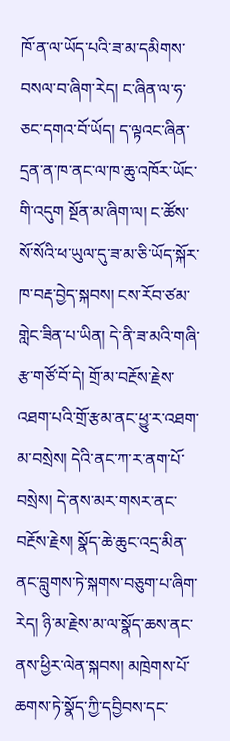ཁོ་ན་ལ་ཡོད་པའི་ཟ་མ་དམིགས་བསལ་བ་ཞིག་རེད། ང་ཞིན་ལ་ཧ་ཅང་དགའ་བོ་ཡོད། ད་ལྟའང་ཞིན་དྲན་ན་ཁ་ནང་ལ་ཁ་ཆུ་འཁོར་ཡོང་གི་འདུག སྔོན་མ་ཞིག་ལ། ང་ཚོས་སོ་སོའི་ཕ་ཡུལ་དུ་ཟ་མ་ཅི་ཡོད་སྐོར་ཁ་བརྡ་བྱེད་སྐབས། ངས་རོབ་ཙམ་གླེང་ཟིན་པ་ཡིན། དེ་ནི་ཟ་མའི་གཞི་རྩ་གཙོ་བོ་དེ། གྲོ་མ་བརྔོས་རྗེས་འཐག་པའི་གྲོ་རྩམ་ནང་ཕྱུ་ར་འཐག་མ་བསྲེས། དེའི་ནང་ཀ་ར་ནག་པོ་བསྲེས། དེ་ནས་མར་གསར་ནང་བརྔོས་རྗེས། སྣོད་ཆེ་ཆུང་འདྲ་མིན་ནང་བླུགས་ཏེ་སྐགས་བཅུག་པ་ཞིག་རེད། ཉི་མ་རྗེས་མ་ལ་སྣོད་ཆས་ནང་ནས་ཕྱིར་ལེན་སྐབས། མཁྲེགས་པོ་ཆགས་ཏེ་སྣོད་ཀྱི་དབྱིབས་དང་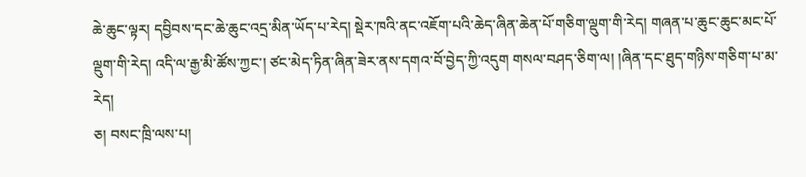ཆེ་ཆུང་ལྟར། དབྱིབས་དང་ཆེ་ཆུང་འདྲ་མིན་ཡོད་པ་རེད། སྡེར་ཁའི་ནང་འཇོག་པའི་ཆེད་ཞིན་ཆེན་པོ་གཅིག་ལྡུག་གི་རེད། གཞན་པ་ཆུང་ཆུང་མང་པོ་ལྡུག་གི་རེད། འདི་ལ་རྒྱ་མི་ཚོས་ཀྱང་། ཙང་མེད་ཏིན་ཞིན་ཟེར་ནས་དགའ་བོ་བྱེད་ཀྱི་འདུག གསལ་བཤད་ཅིག་ལ། །ཞིན་དང་ཐུད་གཉིས་གཅིག་པ་མ་རེད།
ཅ། བསང་ཁྲི་ལས་པ།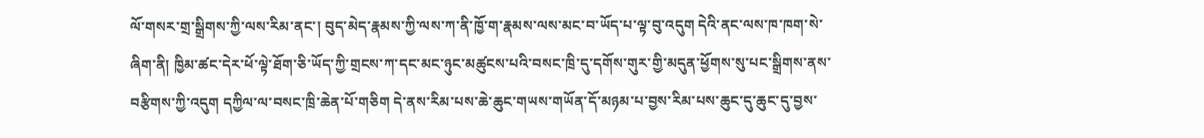ལོ་གསར་གྲ་སྒྲིགས་ཀྱི་ལས་རིམ་ནང་། བུད་མེད་རྣམས་ཀྱི་ལས་ཀ་ནི་ཁྱོ་ག་རྣམས་ལས་མང་བ་ཡོད་པ་ལྟ་བུ་འདུག དེའི་ནང་ལས་ཁ་ཁག་སེ་ཞིག་ནི། ཁྱིམ་ཚང་དེར་ཕོ་ལྟེ་ཐོག་ཅི་ཡོད་ཀྱི་གྲངས་ཀ་དང་མང་ཉུང་མཚུངས་པའི་བསང་ཁྲི་དུ་དགོས་གུར་གྱི་མདུན་ཕྱོགས་སུ་པང་སྒྲིགས་ནས་བརྩིགས་ཀྱི་འདུག དཀྱིལ་ལ་བསང་ཁྲི་ཆེན་པོ་གཅིག དེ་ནས་རིམ་པས་ཆེ་ཆུང་གཡས་གཡོན་དོ་མཉམ་པ་བྱས་རིམ་པས་ཆུང་དུ་ཆུང་དུ་བྱས་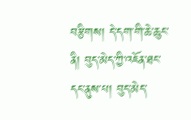བརྩིགས། དེ་དག་གི་ཆེ་ཆུང་ནི། བུད་མེད་ཀྱི་འཇོན་ཐང་དང་ནུས་པ། བུད་མེད་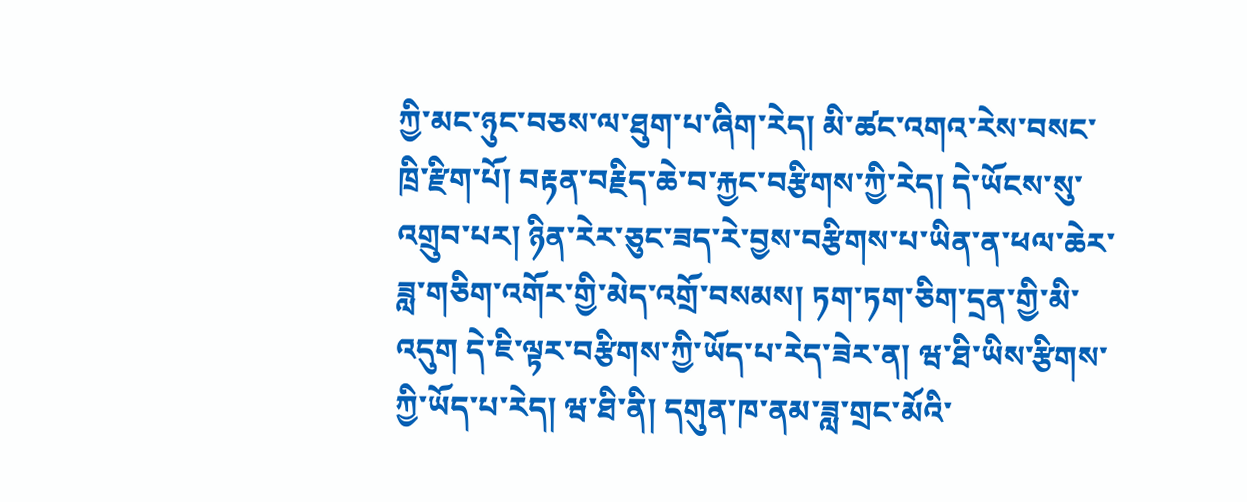ཀྱི་མང་ཉུང་བཅས་ལ་ཐུག་པ་ཞིག་རེད། མི་ཚང་འགའ་རེས་བསང་ཁྲི་རྫིག་པོ། བརྟན་བརྗིད་ཆེ་བ་རྐྱང་བརྩིགས་ཀྱི་རེད། དེ་ཡོངས་སུ་འགྲུབ་པར། ཉིན་རེར་ཅུང་ཟད་རེ་བྱས་བརྩིགས་པ་ཡིན་ན་ཕལ་ཆེར་ཟླ་གཅིག་འགོར་གྱི་མེད་འགྲོ་བསམས། ཏག་ཏག་ཅིག་དྲན་གྱི་མི་འདུག དེ་ཇི་ལྟར་བརྩིགས་ཀྱི་ཡོད་པ་རེད་ཟེར་ན། ཝ་ཐི་ཡིས་རྩིགས་ཀྱི་ཡོད་པ་རེད། ཝ་ཐི་ནི། དགུན་ཁ་ནམ་ཟླ་གྲང་མོའི་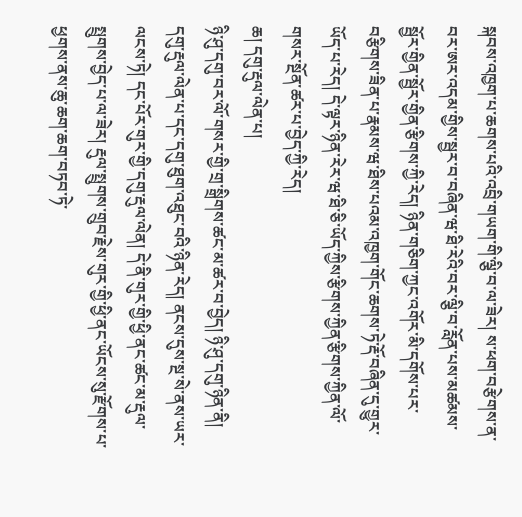སྐབས་འཁྱག་པ་ཆགས་པའི་འབྲི་གཡག་གི་ལྕི་བ་ལ་ཟེར། ས་ཕག་བརྩེགས་ན་བར་ཨར་འདམ་གྱིས་སྦྱར་བ་བཞིན་ཝ་ཐི་རེའི་བར་ལྕི་བ་རློན་པས་མཚམས་སྦྱོར་གྱིན་སྦྱོར་གྱིན་རྩིགས་ཀྱི་རེད། ཉིན་གཅིག་ཀྱང་འགོར་མི་དགོས་པར་བརྩིགས་ཟིན་པ་རྣམས་ཝ་ཐིས་པའམ་འཁྱག་གོང་ཆགས་ཏེ་རྡོ་བཞིན་དུ་གྱུར་ཡོད་པ་རེད། དེ་ལྟར་ཉིན་རེར་ཝ་ཐི་ཅི་ཡོད་ཀྱིས་རྩིགས་ཀྱིན་རྩིགས་ཀྱིན་ལོ་གསར་སྔོན་ཚར་པ་བྱེད་ཀྱི་རེད།
ཆ། དགུ་རྡུལ་ལེན་པ།
ཉི་ཤུ་དགུ་བར་ལོ་གསར་གྱི་གྲ་སྒྲིགས་ཚང་མ་ཚར་བ་བྱེད། ཉི་ཤུ་དགུ་ཉིན་ནི། དགུ་རྡུལ་ལེན་པ་དང་དགུ་ཐུག་འཐུང་བའི་ཉིན་རེད། ནངས་དུས་སྔ་སེ་ནས་ཡར་ལངས་ཏེ། དང་པོར་གུར་གྱི་དགུ་རྡུལ་ལེན། དེ་ནི་གུར་གྱི་ཕྱི་ནང་ཚང་མ་རྡུལ་སྤྲུགས་བྱེད་པ་ལ་ཟེར། རྡུལ་སྤྲུགས་གྲུབ་རྗེས་གུར་གྱི་ཕྱི་ནང་ཡོངས་སུ་རྫོགས་པ་ཕྱགས་ནས་ཆུ་ཆག་ཆག་བཏབ་ཏེ་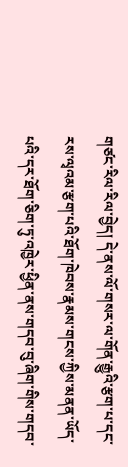གཙང་རིལ་རིལ་བྱེད། དེ་ནས་ལོ་གསར་ལ་གོན་རྒྱུའི་རྩག་པ་དང་རས་ལྭའམ་རྩག་པའི་ཐོག་ཁེབས་རྣམས་གངས་ཀྱིས་མནན་ཡོད་པའི་དར་ཐོག་ཅིག་ཏུ་འཁྱེར་ཕྱིན་ནས་གདབ་བུ་ཞིག་གིས་གདབ་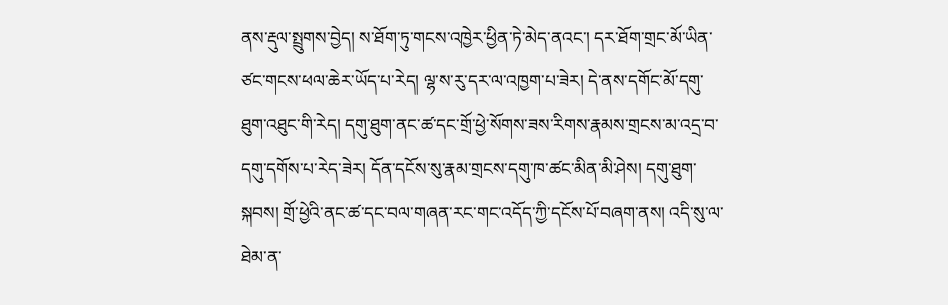ནས་རྡུལ་སྤྲུགས་བྱེད། ས་ཐོག་ཏུ་གངས་འཁྱེར་ཕྱིན་ཏེ་མེད་ནའང་། དར་ཐོག་གྲང་མོ་ཡིན་ཙང་གངས་ཕལ་ཆེར་ཡོད་པ་རེད། ལྷ་ས་རུ་དར་ལ་འཁྱག་པ་ཟེར། དེ་ནས་དགོང་མོ་དགུ་ཐུག་འཐུང་གི་རེད། དགུ་ཐུག་ནང་ཚ་དང་གྲོ་ཕྱེ་སོགས་ཟས་རིགས་རྣམས་གྲངས་མ་འདྲ་བ་དགུ་དགོས་པ་རེད་ཟེར། དོན་དངོས་སུ་རྣམ་གྲངས་དགུ་ཁ་ཚང་མིན་མི་ཤེས། དགུ་ཐུག་སྐབས། གྲོ་ཕྱེའི་ནང་ཚ་དང་བལ་གཞན་རང་གང་འདོད་ཀྱི་དངོས་པོ་བཞག་ནས། འདི་སུ་ལ་ཐེམ་ན་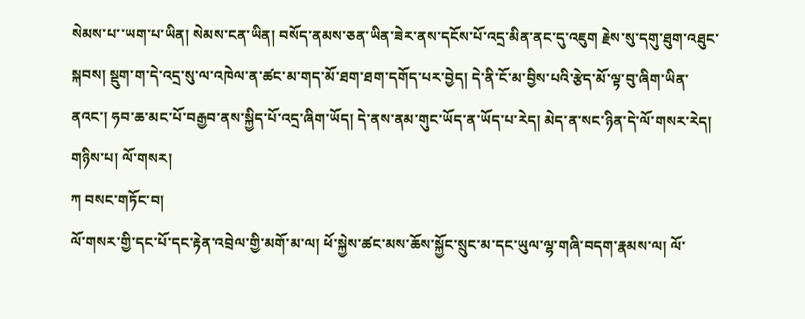སེམས་པ་་ཡག་པ་ཡིན། སེམས་ངན་ཡིན། བསོད་ནམས་ཅན་ཡིན་ཟེར་ནས་དངོས་པོ་འདྲ་མིན་ནང་དུ་འཇུག རྗེས་སུ་དགུ་ཐུག་འཐུང་སྐབས། སྡུག་ག་དེ་འདྲ་སུ་ལ་འཁེལ་ན་ཚང་མ་གད་མོ་ཐག་ཐག་དགོད་པར་བྱེད། དེ་ནི་ངོ་མ་བྱིས་པའི་རྩེད་མོ་ལྟ་བུ་ཞིག་ཡིན་ནའང་། ཧབ་ཆ་མང་པོ་བརྒྱབ་ནས་སྐྱིད་པོ་འདྲ་ཞིག་ཡོད། དེ་ནས་ནམ་གུང་ཡོད་ན་ཡོད་པ་རེད། མེད་ན་སང་ཉིན་དེ་ལོ་གསར་རེད།
གཉིས་པ། ལོ་གསར།
ཀ བསང་གཏོང་བ།
ལོ་གསར་གྱི་དང་པོ་དང་རྟེན་འབྲེལ་གྱི་མགོ་མ་ལ། ཕོ་སྐྱེས་ཚང་མས་ཆོས་སྐྱོང་སྲུང་མ་དང་ཡུལ་ལྷ་གཞི་བདག་རྣམས་ལ། ལོ་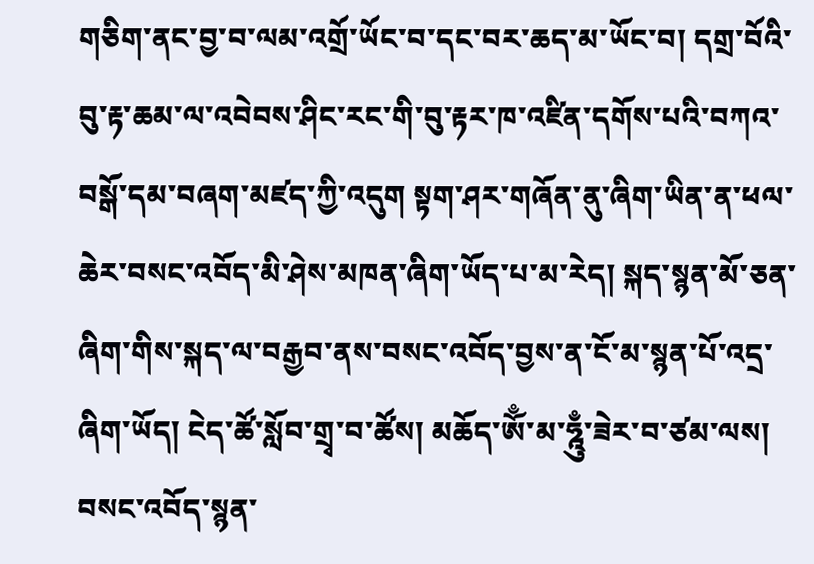གཅིག་ནང་བྱ་བ་ལམ་འགྲོ་ཡོང་བ་དང་བར་ཆད་མ་ཡོང་བ། དགྲ་བོའི་བུ་རྟ་ཆམ་ལ་འབེབས་ཤིང་རང་གི་བུ་རྟར་ཁ་འཛིན་དགོས་པའི་བཀའ་བསྒོ་དམ་བཞག་མཛད་ཀྱི་འདུག སྟག་ཤར་གཞོན་ནུ་ཞིག་ཡིན་ན་ཕལ་ཆེར་བསང་འབོད་མི་ཤེས་མཁན་ཞིག་ཡོད་པ་མ་རེད། སྐད་སྙན་མོ་ཅན་ཞིག་གིས་སྐད་ལ་བརྒྱབ་ནས་བསང་འབོད་བྱས་ན་ངོ་མ་སྙན་པོ་འདྲ་ཞིག་ཡོད། ངེད་ཚོ་སློབ་གྲྭ་བ་ཚོས། མཆོད་ཨོྃ་མ་ཧྰུྃ་ཟེར་བ་ཙམ་ལས། བསང་འབོད་སྙན་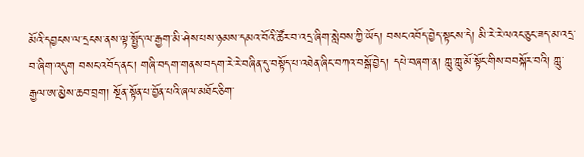མོའི་དབྱངས་ལ་དྲངས་ནས་ལྟ་སྤྱོད་ལ་རྒྱག་མི་ཤེས་པས་ཉམས་དམའ་བོའི་ཚོར་བ་འདྲ་ཞིག་སླེབས་ཀྱི་ཡོད། བསང་འབོད་བྱེད་སྟངས་དེ། མི་རེ་རེ་ལའང་ཅུང་ཟད་མ་འདྲ་བ་ཞིག་འདུག བསང་འབོད་ནང་། གཞི་བདག་གནས་བདག་རེ་རེ་བཞིན་དུ་བསྟོད་པ་འཐེན་ཞིང་བཀའ་བསྒོ་བྱེད། དཔེ་བཞག་ན། ཀླུ་ཀླུ་མོ་སྟོང་གིས་བབསྐོར་བའི། ཀླུ་རྒྱལ་ཨ་མྱེས་ཆབ་བྲག། སྔོན་སྟོན་པ་བྱོན་པའི་ཞལ་མཐོང་ཅིག་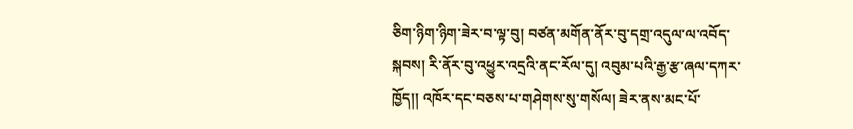ཅིག་ཉིག་ཉིག་ཟེར་བ་ལྟ་བུ། བཙན་མགོན་ནོར་བུ་དགྲ་འདུལ་ལ་འབོད་སྐབས། རི་ནོར་བུ་འཕྱུར་འདྲའི་ནང་རོལ་དུ། འབུམ་པའི་རྒྱ་རྩ་ཞལ་དཀར་ཁྱོད།། འཁོར་དང་བཅས་པ་གཤེགས་སུ་གསོལ། ཟེར་ནས་མང་པོ་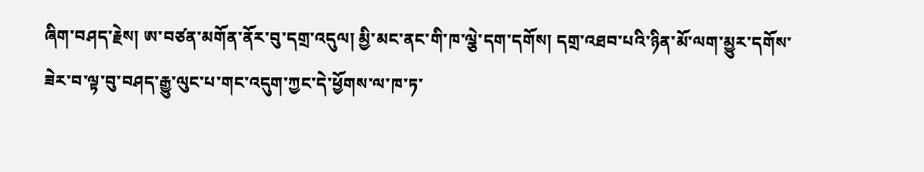ཞིག་བཤད་རྗེས། ཨ་བཙན་མགོན་ནོར་བུ་དགྲ་འདུལ། མྱི་མང་ནང་གི་ཁ་ལྕེ་དག་དགོས། དགྲ་འཐབ་པའི་ཉིན་མོ་ལག་མྱུར་དགོས་ཟེར་བ་ལྟ་བུ་བཤད་རྒྱུ་ལུང་པ་གང་འདུག་ཀྱང་དེ་ཕྱོགས་ལ་ཁ་ཏ་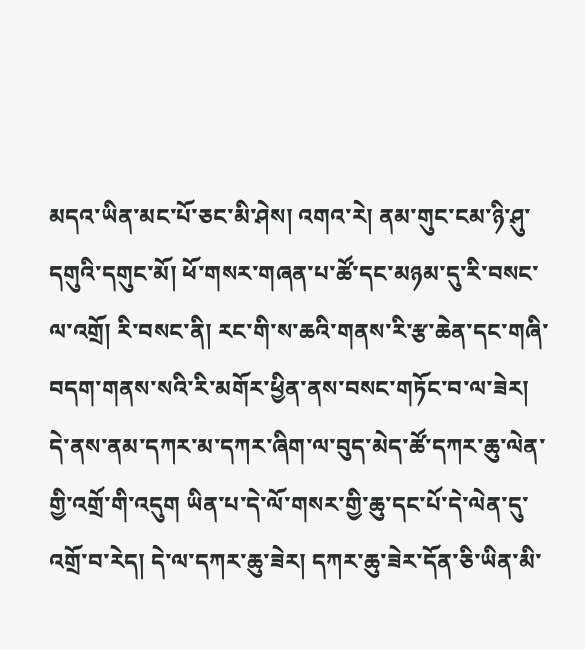མདའ་ཡིན་མང་པོ་ཅང་མི་ཤེས། འགའ་རེ། ནམ་གུང་ངམ་ཉི་ཤུ་དགུའི་དགུང་མོ། ཕོ་གསར་གཞན་པ་ཚོ་དང་མཉམ་དུ་རི་བསང་ལ་འགྲོ། རི་བསང་ནི། རང་གི་ས་ཆའི་གནས་རི་རྩ་ཆེན་དང་གཞི་བདག་གནས་སའི་རི་མགོར་ཕྱིན་ནས་བསང་གཏོང་བ་ལ་ཟེར།
དེ་ནས་ནམ་དཀར་མ་དཀར་ཞིག་ལ་བུད་མེད་ཚོ་དཀར་ཆུ་ལེན་གྱི་འགྲོ་གི་འདུག ཡིན་པ་དེ་ལོ་གསར་གྱི་ཆུ་དང་པོ་དེ་ལེན་དུ་འགྲོ་བ་རེད། དེ་ལ་དཀར་ཆུ་ཟེར། དཀར་ཆུ་ཟེར་དོན་ཅི་ཡིན་མི་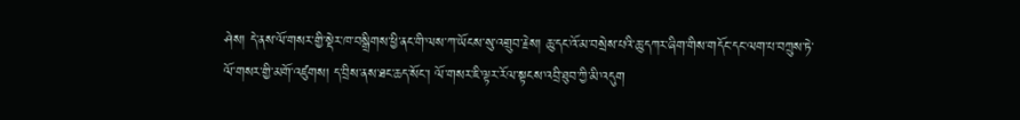ཤེས། དེ་ནས་ལོ་གསར་གྱི་སྡེར་ཁ་བསྒྲིགས་ཕྱི་ནང་གི་ལས་ཀ་ཡོངས་སུ་འགྲུབ་རྗེས། ཆུ་དང་འོ་མ་བསྲེས་པའི་ཆུ་དཀར་ཞིག་གིས་གདོང་དང་ལག་པ་བཀྲུས་ཏེ་ལོ་གསར་གྱི་མགོ་འཛུགས། ད་བྲིས་ནས་ཐང་ཆད་སོང་། ལོ་གསར་ཇི་ལྟར་རོལ་སྟངས་འབྲི་ཐུབ་ཀྱི་མི་འདུག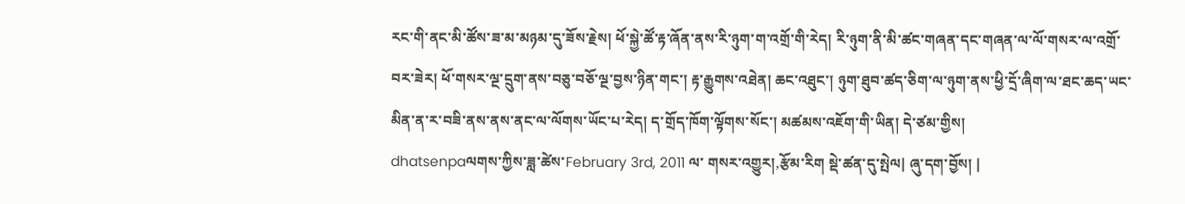རང་གི་ནང་མི་ཚོས་ཟ་མ་མཉམ་དུ་ཟོས་རྗེས། ཕོ་སྐྱེ་ཚོ་རྟ་ཞོན་ནས་རི་ཉུག་ག་འགྲོ་གི་རེད། རི་ཉུག་ནི་མི་ཚང་གཞན་དང་གཞན་ལ་ལོ་གསར་ལ་འགྲོ་བར་ཟེར། ཕོ་གསར་ལྔ་དྲུག་ནས་བཅུ་བཅོ་ལྔ་བྱས་ཉིན་གང་། རྟ་རྒྱུགས་འཐེན། ཆང་འཐུང་། ཉུག་ཐུབ་ཚད་ཅིག་ལ་ཉུག་ནས་ཕྱི་དྲོ་ཞིག་ལ་ཐང་ཆད་ཡང་མིན་ན་ར་བཟི་ནས་ནས་ནང་ལ་ལོགས་ཡོང་པ་རེད། ད་གྲོད་ཁོག་ལྟོགས་སོང་། མཚམས་འཇོག་གི་ཡིན། དེ་ཙམ་གྱིས།
dhatsenpaལགས་ཀྱིས་ཟླ་ཚེས་February 3rd, 2011 ལ་ གསར་འགྱུར།,རྩོམ་རིག སྡེ་ཚན་དུ་སྤེལ| ཞུ་དག་བྱོས། |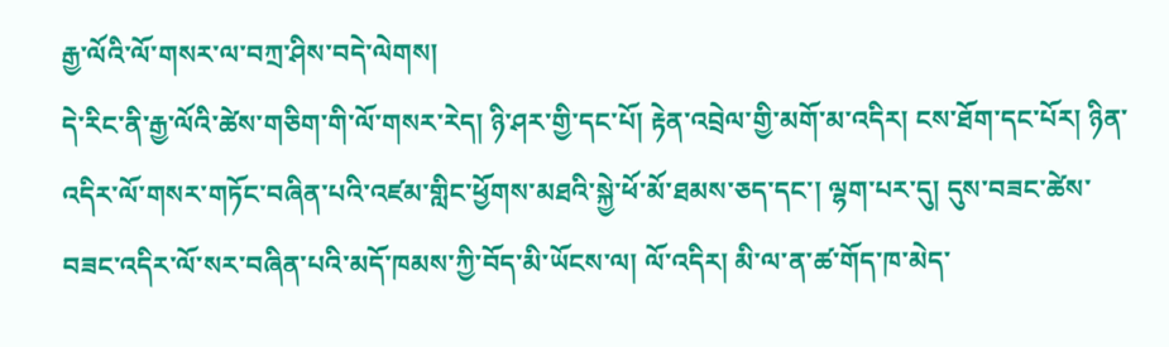རྒྱ་ལོའི་ལོ་གསར་ལ་བཀྲ་ཤིས་བདེ་ལེགས།
དེ་རིང་ནི་རྒྱ་ལོའི་ཚེས་གཅིག་གི་ལོ་གསར་རེད། ཉི་ཤར་གྱི་དང་པོ། རྟེན་འབྲེལ་གྱི་མགོ་མ་འདིར། ངས་ཐོག་དང་པོར། ཉིན་འདིར་ལོ་གསར་གཏོང་བཞིན་པའི་འཛམ་གླིང་ཕྱོགས་མཐའི་སྐྱེ་ཕོ་མོ་ཐམས་ཅད་དང་། ལྷག་པར་དུ། དུས་བཟང་ཚེས་བཟང་འདིར་ལོ་སར་བཞིན་པའི་མདོ་ཁམས་ཀྱི་བོད་མི་ཡོངས་ལ། ལོ་འདིར། མི་ལ་ན་ཚ་གོད་ཁ་མེད་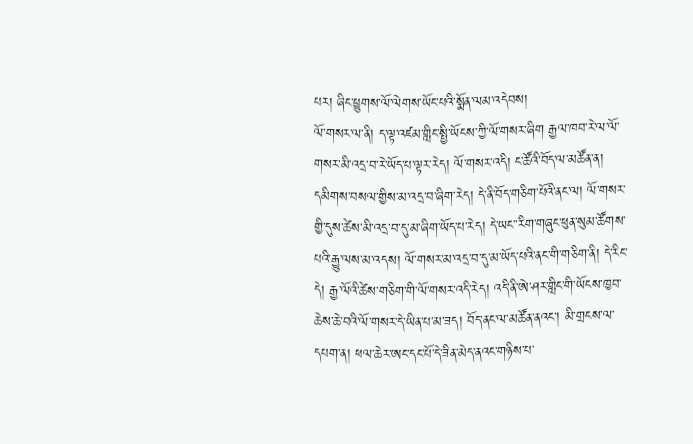པར། ཞིང་ཕྱུགས་ལོ་ལེགས་ཡོང་པའི་སྨོན་ལམ་འདེབས།
ལོ་གསར་ལ་ནི། ད་ལྟ་འཛམ་གླིང་སྤྱི་ཡོངས་ཀྱི་ལོ་གསར་ཞིག རྒྱལ་ཁབ་རེ་ལ་ལོ་གསར་མི་འདྲ་བ་རེ་ཡོད་པ་ལྟར་རེད། ལོ་གསར་འདི། ང་ཚོའི་བོད་ལ་མཚོན་ན། དམིགས་བསལ་གྱིས་མ་འདྲ་བ་ཞིག་རེད། དེ་ནི་བོད་གཅིག་པོའི་ནང་ལ། ལོ་གསར་གྱི་དུས་ཚེས་མི་འདྲ་བ་དུ་མ་ཞིག་ཡོད་པ་རེད། དེ་ཡང་་རིག་གཞུང་ཕུན་སུམ་ཚོགས་པའི་རྒྱུ་ལས་མ་འདས། ལོ་གསར་མ་འདྲ་བ་དུ་མ་ཡོད་པའི་ནང་གི་གཅིག་ནི། དེ་རིང་དེ། རྒྱ་ལོའི་ཚེས་གཅིག་གི་ལོ་གསར་འདི་རེད། འདི་ནི་ཨེ་ཤར་གླིང་གི་ཡོངས་ཁྱབ་ཆེས་ཆེ་བའི་ལོ་གསར་དེ་ཡིན་པ་མ་ཟད། བོད་ནང་ལ་མཚོན་ནའང་། མི་གྲངས་ལ་དཔག་ན། ཕལ་ཆེར་ཨང་དང་པོ་དེ་ཟིན་མེད་ནའང་གཉིས་པ་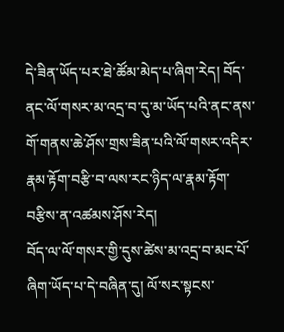དེ་ཟིན་ཡོད་པར་ཐེ་ཚོམ་མེད་པ་ཞིག་རེད། བོད་ནང་ལོ་གསར་མ་འདྲ་བ་དུ་མ་ཡོད་པའི་ནང་ནས་གོ་གནས་ཆེ་ཤོས་གྲས་ཟིན་པའི་ལོ་གསར་འདིར་རྣམ་རྟོག་བརྩི་བ་ལས་རང་ཉིད་ལ་རྣམ་རྟོག་བརྩིས་ན་འཚམས་ཤོས་རེད།
བོད་ལ་ལོ་གསར་གྱི་དུས་ཚེས་མ་འདྲ་བ་མང་པོ་ཞིག་ཡོད་པ་དེ་བཞིན་དུ། ལོ་སར་སྟངས་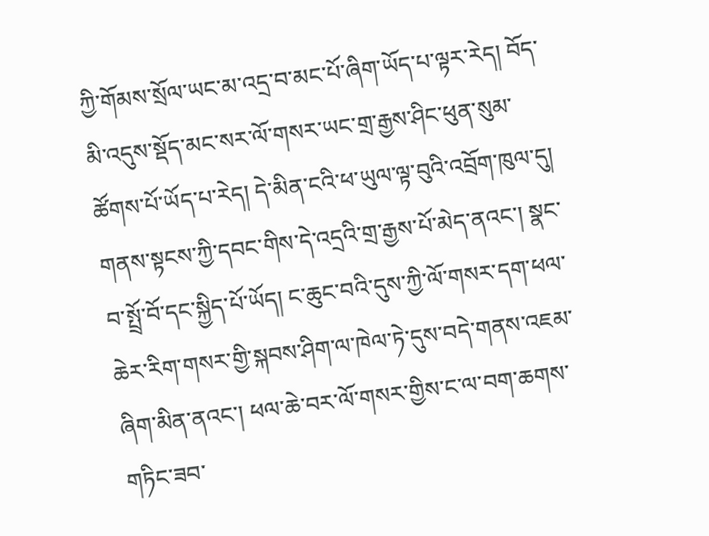ཀྱི་གོམས་སྲོལ་ཡང་མ་འདྲ་བ་མང་པོ་ཞིག་ཡོད་པ་ལྟར་རེད། བོད་མི་འདུས་སྡོད་མང་སར་ལོ་གསར་ཡང་གྲ་རྒྱས་ཤིང་ཕུན་སུམ་ཚོགས་པོ་ཡོད་པ་རེད། དེ་མིན་ངའི་ཕ་ཡུལ་ལྟ་བུའི་འབྲོག་ཁུལ་དུ། གནས་སྟངས་ཀྱི་དབང་གིས་དེ་འདྲའི་གྲ་རྒྱས་པོ་མེད་ནའང་། སྣང་བ་སྤྲོ་བོ་དང་སྐྱིད་པོ་ཡོད། ང་ཆུང་བའི་དུས་ཀྱི་ལོ་གསར་དག་ཕལ་ཆེར་རིག་གསར་གྱི་སྐབས་ཤིག་ལ་ཁེལ་ཏེ་དུས་བདེ་གནས་འཇམ་ཞིག་མིན་ནའང་། ཕལ་ཆེ་བར་ལོ་གསར་གྱིས་ང་ལ་བག་ཆགས་གཏིང་ཟབ་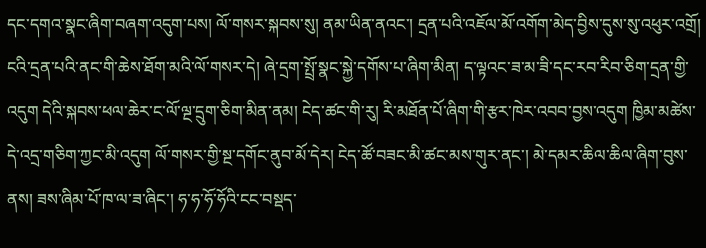དང་དགའ་སྣང་ཞིག་བཞག་འདུག་པས། ལོ་གསར་སྐབས་སུ། ནམ་ཡིན་ནའང་། དྲན་པའི་འཇོལ་མོ་འགོག་མེད་བྱིས་དུས་སུ་འཕུར་འགྲོ།
ངའི་དྲན་པའི་ནང་གི་ཆེས་ཐོག་མའི་ལོ་གསར་དེ། ཞེ་དྲག་སྤྲོ་སྣང་སྐྱེ་དགོས་པ་ཞིག་མིན། ད་ལྟའང་ཟ་མ་ཟི་དང་རབ་རིབ་ཅིག་དྲན་གྱི་འདུག དེའི་སྐབས་ཕལ་ཆེར་ང་ལོ་ལྔ་དྲུག་ཅིག་མིན་ནམ། ངེད་ཚང་གི་རུ། རི་མཐོན་པོ་ཞིག་གི་རྩར་ཁེར་འབབ་བྱས་འདུག ཁྱིམ་མཚེས་དེ་འདྲ་གཅིག་ཀྱང་མི་འདུག ལོ་གསར་གྱི་སྔ་དགོང་ནུབ་མོ་དེར། ངེད་ཚོ་བཟང་མི་ཚང་མས་གུར་ནང་། མེ་དམར་ཆིལ་ཆིལ་ཞིག་བུས་ནས། ཟས་ཞིམ་པོ་ཁ་ལ་ཟ་ཞིང་། ཧ་ཧ་ཧོ་ཧོའི་ངང་བསྡད་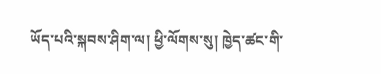ཡོད་པའི་སྐབས་ཤིག་ལ། ཕྱི་ལོགས་སུ། ཁྱེད་ཚང་གི་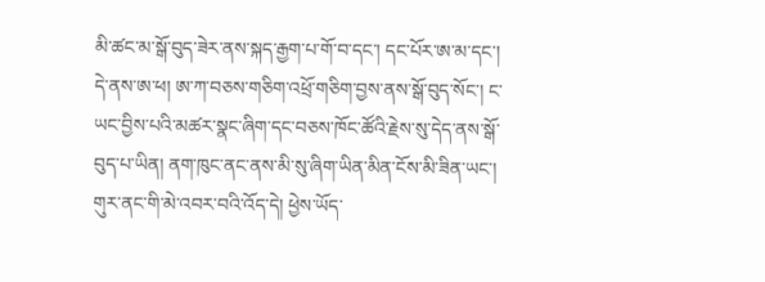མི་ཚང་མ་སྒོ་བུད་ཟེར་ནས་སྐད་རྒྱག་པ་གོ་བ་དང་། དང་པོར་ཨ་མ་དང་། དེ་ནས་ཨ་ཕ། ཨ་ཀ་བཅས་གཅིག་འཕྲོ་གཅིག་བྱས་ནས་སྒོ་བུད་སོང་། ང་ཡང་བྱིས་པའི་མཚར་སྣང་ཞིག་དང་བཅས་ཁོང་ཚོའི་རྗེས་སུ་དེད་ནས་སྒོ་བུད་པ་ཡིན། ནག་ཁུང་ནང་ནས་མི་སུ་ཞིག་ཡིན་མིན་ངོས་མི་ཟིན་ཡང་། གུར་ནང་གི་མེ་འབར་བའི་འོད་དེ། ཕྱེས་ཡོད་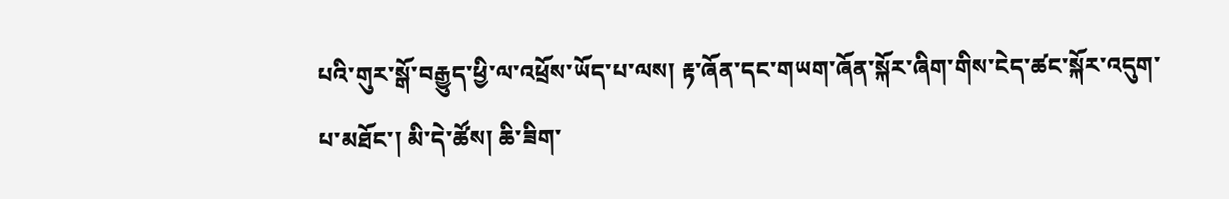པའི་གུར་སྒོ་བརྒྱུད་ཕྱི་ལ་འཕྲོས་ཡོད་པ་ལས། རྟ་ཞོན་དང་གཡག་ཞོན་སྐོར་ཞིག་གིས་ངེད་ཚང་སྐོར་འདུག་པ་མཐོང་། མི་དེ་ཚོས། ཆི་ཟིག་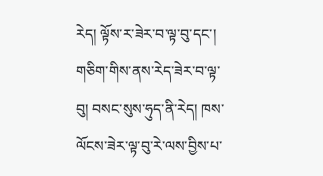རེད། ལྟོས་ར་ཟེར་བ་ལྟ་བུ་དང་། གཅིག་གིས་ནས་རེད་ཟེར་བ་ལྟ་བུ། བསང་སུས་ཧུད་ནི་རེད། ཁས་ལོངས་ཟེར་ལྟ་བུ་རེ་ལས་བྱིས་པ་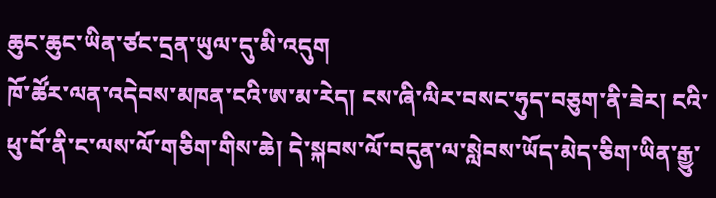ཆུང་ཆུང་ཡིན་ཙང་དྲན་ཡུལ་དུ་མི་འདུག
ཁོ་ཚོར་ལན་འདེབས་མཁན་ངའི་ཨ་མ་རེད། ངས་ཞི་ལིར་བསང་ཧུད་བཅུག་ནི་ཟེར། ངའི་ཕུ་བོ་ནི་ང་ལས་ལོ་གཅིག་གིས་ཆེ། དེ་སྐབས་ལོ་བདུན་ལ་སླེབས་ཡོད་མེད་ཅིག་ཡིན་རྒྱུ་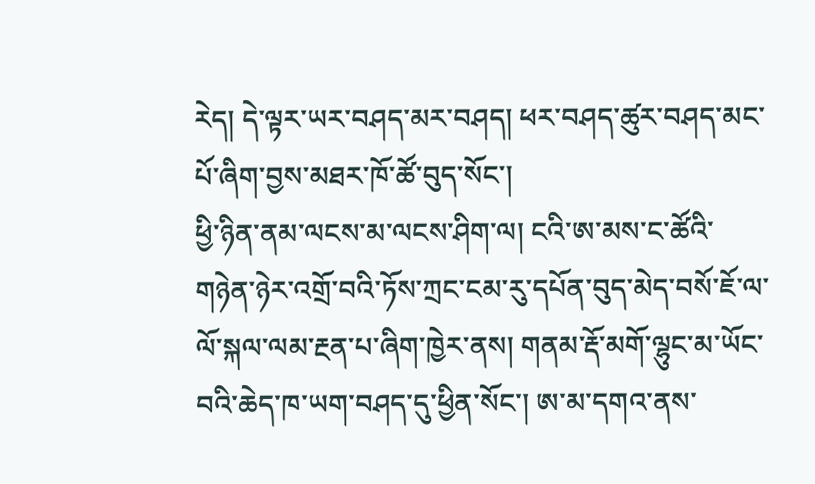རེད། དེ་ལྟར་ཡར་བཤད་མར་བཤད། ཕར་བཤད་ཚུར་བཤད་མང་པོ་ཞིག་བྱས་མཐར་ཁོ་ཚོ་བུད་སོང་།
ཕྱི་ཉིན་ནམ་ལངས་མ་ལངས་ཤིག་ལ། ངའི་ཨ་མས་ང་ཚོའི་གཉེན་ཉེར་འགྲོ་བའི་ཏོས་ཀྲང་ངམ་རུ་དཔོན་བུད་མེད་བསོ་ཇོ་ལ་ལོ་སྐལ་ལམ་རྔན་པ་ཞིག་ཁྱེར་ནས། གནམ་རྡོ་མགོ་ལྷུང་མ་ཡོང་བའི་ཆེད་ཁ་ཡག་བཤད་དུ་ཕྱིན་སོང་། ཨ་མ་དགའ་ནས་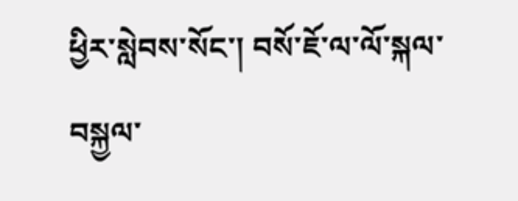ཕྱིར་སླེབས་སོང་། བསོ་ཇོ་ལ་ལོ་སྐལ་བསྐྱལ་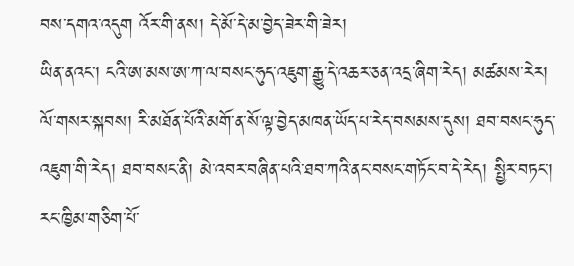བས་དགའ་འདུག འོར་གི་ནས། དེ་མོ་དེ་མ་བྱེད་ཟེར་གི་ཟེར།
ཡིན་ནའང་། ངའི་ཨ་མས་ཨ་ཀ་ལ་བསང་ཧུད་འཇུག་རྒྱུ་དེ་འཆར་ཅན་འདྲ་ཞིག་རེད། མཚམས་རེར། ལོ་གསར་སྐབས། རི་མཐོན་པོའི་མགོ་ན་སོ་ལྟ་བྱེད་མཁན་ཡོད་པ་རེད་བསམས་དུས། ཐབ་བསང་ཧུད་འཇུག་གི་རེད། ཐབ་བསང་ནི། མེ་འབར་བཞིན་པའི་ཐབ་ཀའི་ནང་བསང་གཏོང་བ་དེ་རེད། སྤྱིར་བཏང་། རང་ཁྱིམ་གཅིག་པོ་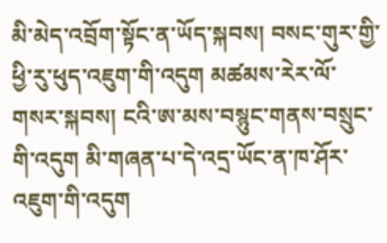མི་མེད་འབྲོག་སྟོང་ན་ཡོད་སྐབས། བསང་གུར་གྱི་ཕྱི་རུ་ཕུད་འཇུག་གི་འདུག མཚམས་རེར་ལོ་གསར་སྐབས། ངའི་ཨ་མས་བསྙུང་གནས་བསྲུང་གི་འདུག མི་གཞན་པ་དེ་འདྲ་ཡོང་ན་ཁ་ཤོར་འཇུག་གི་འདུག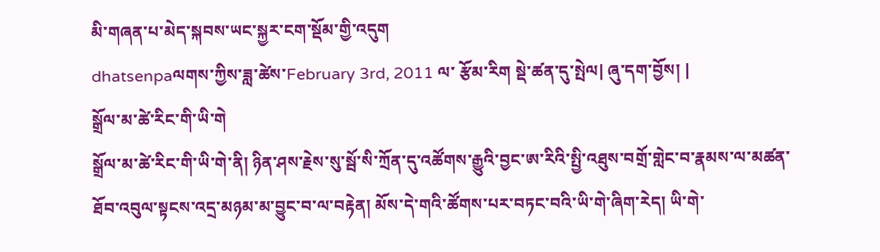མི་གཞན་པ་མེད་སྐབས་ཡང་སྐྱར་ངག་སྡོམ་གྱི་འདུག
dhatsenpaལགས་ཀྱིས་ཟླ་ཚེས་February 3rd, 2011 ལ་ རྩོམ་རིག སྡེ་ཚན་དུ་སྤེལ| ཞུ་དག་བྱོས། |
སྒྲོལ་མ་ཚེ་རིང་གི་ཡི་གེ
སྒྲོལ་མ་ཚེ་རིང་གི་ཡི་གེ་ནི། ཉིན་ཤས་རྗེས་སུ་སྦོ་སི་ཀྲོན་དུ་འཚོགས་རྒྱུའི་བྱང་ཨ་རིའི་སྤྱི་འཐུས་བགྲོ་གླེང་བ་རྣམས་ལ་མཚན་ཐོབ་འབུལ་སྟངས་འདྲ་མཉམ་མ་བྱུང་བ་ལ་བརྟེན། མོས་དེ་གའི་ཚོགས་པར་བཏང་བའི་ཡི་གེ་ཞིག་རེད། ཡི་གེ་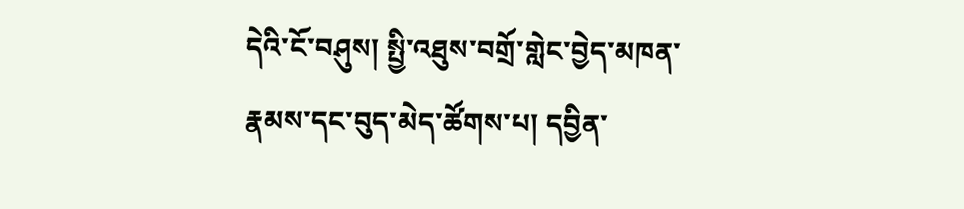དེའི་ངོ་བཤུས། སྤྱི་འཐུས་བགྲོ་གླེང་བྱེད་མཁན་རྣམས་དང་བུད་མེད་ཚོགས་པ། དབྱིན་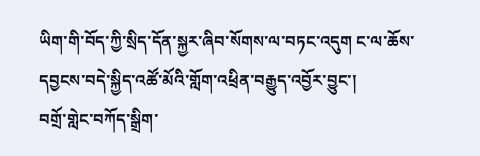ཡིག་གི་བོད་ཀྱི་སྲིད་དོན་སྐྱར་ཞིབ་སོགས་ལ་བཏང་འདུག ང་ལ་ཆོས་དབྱངས་བདེ་སྐྱིད་འཚོ་མོའི་གློག་འཕྲིན་བརྒྱུད་འབྱོར་བྱུང་།
བགྲོ་གླེང་བཀོད་སྒྲིག་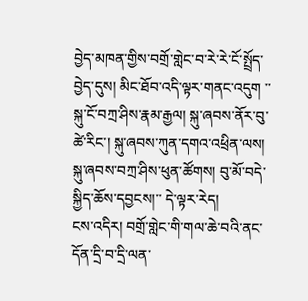བྱེད་མཁན་གྱིས་བགྲོ་གླེང་བ་རེ་རེ་ངོ་སྤྲོད་བྱེད་དུས། མིང་ཐོབ་འདི་ལྟར་གནང་འདུག ་་སྐུ་ངོ་བཀྲ་ཤིས་རྣམ་རྒྱལ། སྐུ་ཞབས་ནོར་བུ་ཚེ་རིང་། སྐུ་ཞབས་ཀུན་དགའ་འཕྲིན་ལས། སྐུ་ཞབས་བཀྲ་ཤིས་ཕུན་ཚོགས། བུ་མོ་བདེ་སྐྱིད་ཆོས་དབྱངས།་་ དེ་ལྟར་རེད།
ངས་འདིར། བགྲོ་གླེང་གི་གལ་ཆེ་བའི་ནང་དོན་དྲི་བ་དྲི་ལན་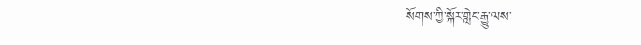སོགས་ཀྱི་སྐོར་གླེང་རྒྱུ་ལས་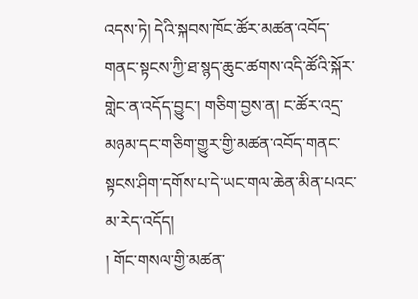འདས་ཏེ། དེའི་སྐབས་ཁོང་ཚོར་མཚན་འབོད་གནང་སྟངས་ཀྱི་ཐ་སྙད་ཆུང་ཚགས་འདི་ཚོའི་སྐོར་གླེང་ན་འདོད་བྱུང་། གཅིག་བྱས་ན། ང་ཚོར་འདྲ་མཉམ་དང་གཅིག་གྱུར་གྱི་མཚན་འབོད་གནང་སྟངས་ཤིག་དགོས་པ་དེ་ཡང་གལ་ཆེན་མིན་པའང་མ་རེད་འདོད།
། གོང་གསལ་གྱི་མཚན་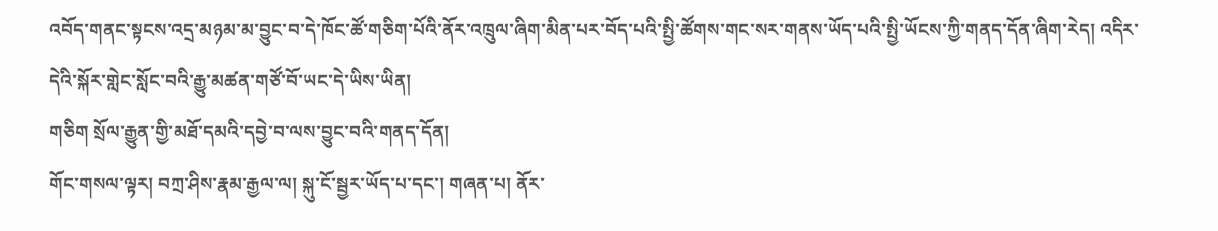འབོད་གནང་སྟངས་འདྲ་མཉམ་མ་བྱུང་བ་དེ་ཁོང་ཚོ་གཅིག་པོའི་ནོར་འཁྲུལ་ཞིག་མིན་པར་བོད་པའི་སྤྱི་ཚོགས་གང་སར་གནས་ཡོད་པའི་སྤྱི་ཡོངས་ཀྱི་གནད་དོན་ཞིག་རེད། འདིར་དེའི་སྐོར་གླེང་སློང་བའི་རྒྱུ་མཚན་གཙོ་བོ་ཡང་དེ་ཡིས་ཡིན།
གཅིག སྲོལ་རྒྱུན་གྱི་མཐོ་དམའི་དབྱེ་བ་ལས་བྱུང་བའི་གནད་དོན།
གོང་གསལ་ལྟར། བཀྲ་ཤིས་རྣམ་རྒྱལ་ལ། སྐུ་ངོ་སྦྱར་ཡོད་པ་དང་། གཞན་པ། ནོར་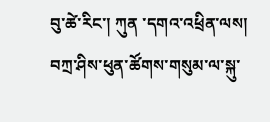བུ་ཚེ་རིང་། ཀུན ་དགའ་འཕྲིན་ལས། བཀྲ་ཤིས་ཕུན་ཚོགས་གསུམ་ལ་སྐུ་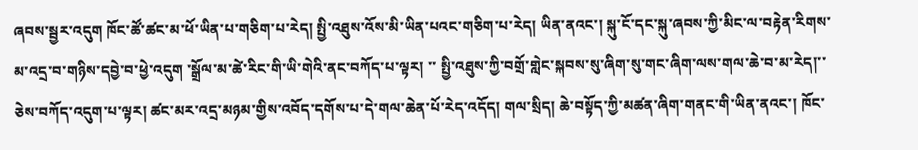ཞབས་སྦྱར་འདུག ཁོང་ཚོ་ཚང་མ་ཕོ་ཡིན་པ་གཅིག་པ་རེད། སྤྱི་འཐུས་འོས་མི་ཡིན་པའང་གཅིག་པ་རེད། ཡིན་ནའང་། སྐུ་ངོ་དང་སྐུ་ཞབས་ཀྱི་མིང་ལ་བརྟེན་རིགས་མ་འདྲ་བ་གཉིས་དབྱེ་བ་ཕྱེ་འདུག ་སྒྲོལ་མ་ཚེ་རིང་གི་ཡི་གེའི་ནང་བཀོད་པ་ལྟར། ་་ སྤྱི་འཐུས་ཀྱི་བགྲོ་གླེང་སྐབས་སུ་ཞིག་སུ་གང་ཞིག་ལས་གལ་ཆེ་བ་མ་རེད།་་ ཅེས་བཀོད་འདུག་པ་ལྟར། ཚང་མར་འདྲ་མཉམ་གྱིས་འབོད་དགོས་པ་དེ་གལ་ཆེན་པོ་རེད་འདོད། གལ་སྲིད། ཆེ་བསྟོད་ཀྱི་མཚན་ཞིག་གནང་གི་ཡིན་ནའང་། ཁོང་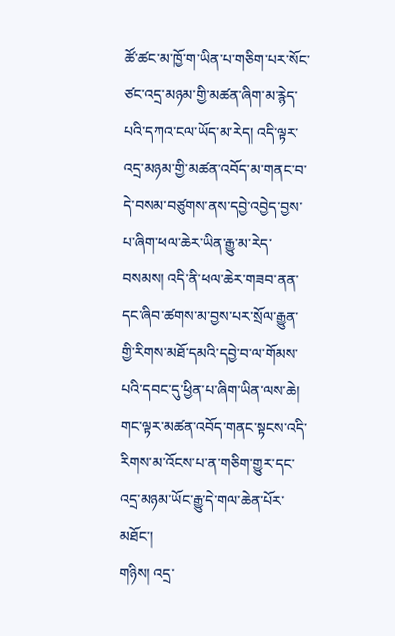ཚོ་ཚང་མ་ཁྱོ་ག་ཡིན་པ་གཅིག་པར་སོང་ཙང་འདྲ་མཉམ་གྱི་མཚན་ཞིག་མ་རྙེད་པའི་དཀའ་ངལ་ཡོད་མ་རེད། འདི་ལྟར་འདྲ་མཉམ་གྱི་མཚན་འབོད་མ་གནང་བ་དེ་བསམ་བཙུགས་ནས་དབྱེ་འབྱེད་བྱས་པ་ཞིག་ཕལ་ཆེར་ཡིན་རྒྱུ་མ་རེད་བསམས། འདི་ནི་ཕལ་ཆེར་གཟབ་ནན་དང་ཞིབ་ཚགས་མ་བྱས་པར་སྲོལ་རྒྱུན་གྱི་རིགས་མཐོ་དམའི་དབྱེ་བ་ལ་གོམས་པའི་དབང་དུ་ཕྱིན་པ་ཞིག་ཡིན་ལས་ཆེ། གང་ལྟར་མཚན་འབོད་གནང་སྟངས་འདི་རིགས་མ་འོངས་པ་ན་གཅིག་གྱུར་དང་འདྲ་མཉམ་ཡོང་རྒྱུ་དེ་གལ་ཆེན་པོར་མཐོང་།
གཉིས། འདྲ་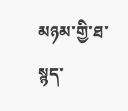མཉམ་གྱི་ཐ་སྙད་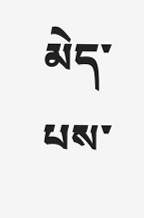མེད་པས་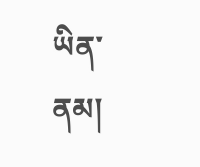ཡིན་ནམ།